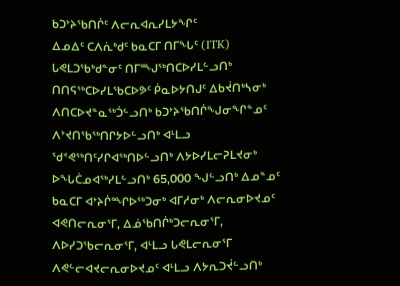ᑲᑐᔾᔨᖃᑎᒌᑦ ᐱᓕᕆᐊᕆᓯᒪᔭᖏᑦ
ᐃᓄᐃᑦ ᑕᐱᕇᒃᑯᑦ ᑲᓇᑕᒥ ᑎᒥᖓᑦ (ITK) ᒐᕙᒪᑐᖃᒃᑯᓐᓂᑦ ᑎᒥᖖᒍᖅᑎᑕᐅᓯᒪᓪᓗᑎᒃ ᑎᑎᕋᖅᑕᐅᓯᒪᖃᑕᐅᕗᑦ ᑮᓇᐅᔭᑎᒍᑦ ᐃᑲᔫᑎᒃᓴᓂᒃ ᐱᑎᑕᐅᔪᓐᓇᖅᑑᓪᓗᑎᒃ ᑲᑐᔾᔨᖃᑎᒌᖑᓂᖏᓐᓄᑦ ᐱᔾᔪᑎᖃᖅᑎᒋᔭᐅᓪᓗᑎᒃ ᐊᒻᒪᓗ ᖁᕝᕙᖅᑎᑦᓯᒋᐊᖅᑎᐅᓪᓗᑎᒃ ᐱᔭᐅᓯᒪᓕᕈᒪᔪᓂᒃ ᐅᖓᑖᓄᐊᖅᓯᒪᓪᓗᑎᒃ 65,000 ᖑᓪᓗᑎᒃ ᐃᓄᓐᓄᑦ ᑲᓇᑕᒥ ᐊᔾᔨᒌᖖᒋᐅᖅᑐᓂᒃ ᐊᒥᓱᓂᒃ ᐱᓕᕆᓂᐅᔪᓄᑦ ᐊᕙᑎᓕᕆᓂᕐᒥ, ᐃᓅᖃᑎᒌᒃᑐᓕᕆᓂᕐᒥ, ᐱᐅᓯᑐᖃᓕᕆᓂᕐᒥ, ᐊᒻᒪᓗ ᒐᕙᒪᓕᕆᓂᕐᒥ ᐱᕙᓪᓕᐊᔪᓕᕆᓂᐅᔪᓄᑦ ᐊᒻᒪᓗ ᐱᔭᕆᑐᔫᓪᓗᑎᒃ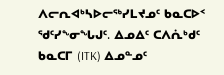ᐱᓕᕆᐊᒃᓴᐅᓕᖅᓯᒪᔪᓄᑦ ᑲᓇᑕᐅᑉ ᖁᑦᓯᖕᓂᖓᒍᑦ. ᐃᓄᐃᑦ ᑕᐱᕇᒃᑯᑦ ᑲᓇᑕᒥ (ITK) ᐃᓄᓐᓄᑦ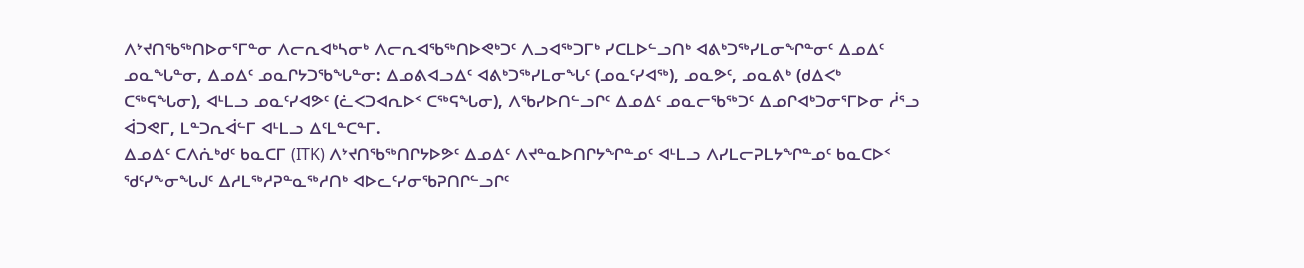ᐱᔾᔪᑎᖃᖅᑎᐅᓂᕐᒥᓐᓂ ᐱᓕᕆᐊᒃᓴᓂᒃ ᐱᓕᕆᐊᖃᖅᑎᐅᕙᒃᑐᑦ ᐱᓗᐊᖅᑐᒥᒃ ᓯᑕᒪᐅᓪᓗᑎᒃ ᐊᕕᒃᑐᖅᓯᒪᓂᖏᓐᓂᑦ ᐃᓄᐃᑦ ᓄᓇᖓᓐᓂ, ᐃᓄᐃᑦ ᓄᓇᒋᔭᑐᖃᖓᓐᓂ: ᐃᓄᕕᐊᓗᐃᑦ ᐊᕕᒃᑐᖅᓯᒪᓂᖓᑦ (ᓄᓇᑦᓯᐊᖅ), ᓄᓇᕗᑦ, ᓄᓇᕕᒃ (ᑯᐃᐸᒃ ᑕᖅᕋᖓᓂ), ᐊᒻᒪᓗ ᓄᓇᑦᓯᐊᕗᑦ (ᓛᐸᑐᐊᕆᐅᑉ ᑕᖅᕋᖓᓂ), ᐱᖃᓯᐅᑎᓪᓗᒋᑦ ᐃᓄᐃᑦ ᓄᓇᓕᖃᖅᑐᑦ ᐃᓄᒋᐊᒃᑐᓂᕐᒥᐅᓂ ᓲᕐᓗ ᐋᑐᕙᒥ, ᒪᓐᑐᕆᐋᓪᒥ ᐊᒻᒪᓗ ᐃᑦᒪᓐᑕᓐᒥ.
ᐃᓄᐃᑦ ᑕᐱᕇᒃᑯᑦ ᑲᓇᑕᒥ (ITK) ᐱᔾᔪᑎᖃᖅᑎᒋᔭᐅᕗᑦ ᐃᓄᐃᑦ ᐱᔪᓐᓇᐅᑎᒋᔭᖏᓐᓄᑦ ᐊᒻᒪᓗ ᐱᓯᒪᓕᕈᒪᔭᖏᓐᓄᑦ ᑲᓇᑕᐅᑉ ᖁᑦᓯᖕᓂᖓᒍᑦ ᐃᓱᒪᖅᓱᕈᓐᓇᖅᓱᑎᒃ ᐊᐅᓚᑦᓯᓂᖃᕈᑎᒋᓪᓗᒋᑦ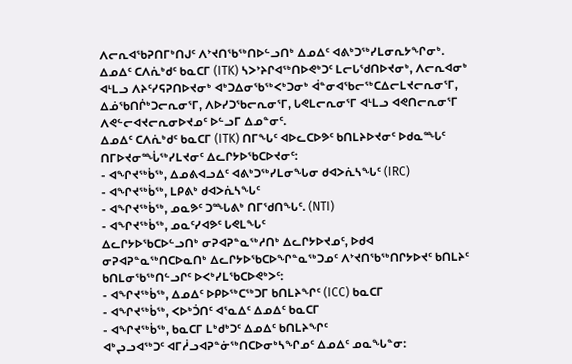ᐱᓕᕆᐊᖃᕈᑎᒥᒃᑎᒍᑦ ᐱᔾᔪᑎᖃᖅᑎᐅᓪᓗᑎᒃ ᐃᓄᐃᑦ ᐊᕕᒃᑐᖅᓯᒪᓂᕆᔭᖏᓂᒃ. ᐃᓄᐃᑦ ᑕᐱᕇᒃᑯᑦ ᑲᓇᑕᒥ (ITK) ᓴᐳᔾᔨᒋᐊᖅᑎᐅᕙᒃᑐᑦ ᒪᓕᒐᖁᑎᐅᔪᓂᒃ, ᐱᓕᕆᐊᓂᒃ ᐊᒻᒪᓗ ᐱᔨᑦᓯᕋᕈᑎᐅᔪᓂᒃ ᐊᒃᑐᐃᓂᖃᖅᐸᒃᑐᓂᒃ ᐋᓐᓂᐊᖃᓕᖅᑕᐃᓕᒪᔪᓕᕆᓂᕐᒥ, ᐃᓅᖃᑎᒌᒃᑐᓕᕆᓂᕐᒥ, ᐱᐅᓯᑐᖃᓕᕆᓂᕐᒥ, ᒐᕙᒪᓕᕆᓂᕐᒥ ᐊᒻᒪᓗ ᐊᕙᑎᓕᕆᓂᕐᒥ ᐱᕙᓪᓕᐊᔪᓕᕆᓂᐅᔪᓄᑦ ᐅᓪᓗᒥ ᐃᓄᓐᓂᑦ.
ᐃᓄᐃᑦ ᑕᐱᕇᒃᑯᑦ ᑲᓇᑕᒥ (ITK) ᑎᒥᖓᑦ ᐊᐅᓚᑕᐅᕗᑦ ᑲᑎᒪᔨᐅᔪᓂᑦ ᐅᑯᓇᖖᒐᑦ ᑎᒥᐅᔪᓂᖖᒑᖅᓯᒪᔪᓂᑦ ᐃᓚᒋᔭᐅᖃᑕᐅᔪᓂᑦ:
- ᐊᖏᔪᖅᑳᖅ, ᐃᓄᕕᐊᓗᐃᑦ ᐊᕕᒃᑐᖅᓯᒪᓂᖓᓂ ᑯᐊᐳᕇᓴᖓᑦ (IRC)
- ᐊᖏᔪᖅᑳᖅ, ᒪᑭᕕᒃ ᑯᐊᐳᕇᓴᖓᑦ
- ᐊᖏᔪᖅᑳᖅ, ᓄᓇᕗᑦ ᑐᖖᒐᕕᒃ ᑎᒥᖁᑎᖓᑦ. (NTI)
- ᐊᖏᔪᖅᑳᖅ, ᓄᓇᑦᓯᐊᕗᑦ ᒐᕙᒪᖓᑦ
ᐃᓚᒋᔭᐅᖃᑕᐅᓪᓗᑎᒃ ᓂᕈᐊᕈᓐᓇᖅᓱᑎᒃ ᐃᓚᒋᔭᐅᔪᓄᑦ, ᐅᑯᐊ ᓂᕈᐊᕈᓐᓇᖅᑎᑕᐅᓇᑎᒃ ᐃᓚᒋᔭᐅᖃᑕᐅᖏᓐᓇᖅᑐᓄᑦ ᐱᔾᔪᑎᖃᖅᑎᒋᔭᐅᔪᑦ ᑲᑎᒪᔨᑦ ᑲᑎᒪᓂᖃᖅᑎᓪᓗᒋᑦ ᐅᐸᒃᓯᒪᖃᑕᐅᕙᒃᐳᑦ:
- ᐊᖏᔪᖅᑳᖅ, ᐃᓄᐃᑦ ᐅᑭᐅᖅᑕᖅᑐᒥ ᑲᑎᒪᔨᖏᑦ (ICC) ᑲᓇᑕᒥ
- ᐊᖏᔪᖅᑳᖅ, ᐸᐅᒃᑑᑎᑦ ᐊᕐᓇᐃᑦ ᐃᓄᐃᑦ ᑲᓇᑕᒥ
- ᐊᖏᔪᖅᑳᖅ, ᑲᓇᑕᒥ ᒪᒃᑯᒃᑐᑦ ᐃᓄᐃᑦ ᑲᑎᒪᔨᖏᑦ
ᐊᒃᖢᓗᐊᖅᑐᑦ ᐊᒥᓲᓗᐊᕈᓐᓃᖅᑎᑕᐅᓂᒃᓴᖏᓄᑦ ᐃᓄᐃᑦ ᓄᓇᖓᓐᓂ: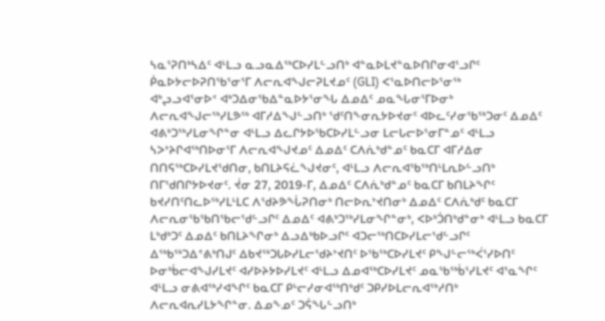ᓴᓇᕐᕈᑎᒃᓴᐃᑦ ᐊᒻᒪᓗ ᓇᓗᓇᐃᖅᑕᐅᓯᒪᓪᓗᑎᒃ ᐊᓐᓇᐅᒪᔪᓐᓇᐅᑎᒋᓂᐊᕐᓗᒋᑦ ᑮᓇᐅᔭᓕᐅᕈᑎᖃᕐᓂᕐᒥ ᐱᓕᕆᐊᖑᓕᕈᒪᔪᓄᑦ (GLI) ᐸᕐᓇᐅᑎᓕᐅᕐᓂᖅ
ᐊᒃᖢᓗᐊᕐᓂᐅᑉ ᐊᒃᑐᐃᓂᖃᐃᓐᓇᐅᔭᕐᓂᖓ ᐃᓄᐃᑦ ᓄᓇᖓᓂᕐᒥᐅᓂᒃ ᐱᓕᕆᐊᖑᓕᖅᓯᒪᕗᖅ ᐊᒥᓱᐃᖑᓪᓗᑎᒃ ᖁᑦᑎᖕᓂᕆᔭᐅᔪᓂᑦ ᐊᐅᓚᑦᓯᓂᖃᖅᑐᓂᑦ ᐃᓄᐃᑦ ᐊᕕᒃᑐᖅᓯᒪᓂᖏᓐᓂ ᐊᒻᒪᓗ ᐃᓚᒋᔭᐅᖃᑕᐅᓯᒪᓪᓗᓂ ᒪᓕᒐᓕᐅᕐᓂᒥᓐᓄᑦ ᐊᒻᒪᓗ ᓴᐳᔾᔨᒋᐊᖅᑎᐅᓂᕐᒥ ᐱᓕᕆᐊᖑᔪᓄᑦ ᐃᓄᐃᑦ ᑕᐱᕇᒃᑯᓐᓄᑦ ᑲᓇᑕᒥ ᐊᒥᓱᐃᓂ ᑎᑎᕋᖅᑕᐅᓯᒪᔪᖁᑎᓂ, ᑲᑎᒪᔨᕋᓛᖑᔪᓂᑦ, ᐊᒻᒪᓗ ᐱᓕᕆᐊᖃᖅᑎᒻᒪᕆᐅᓪᓗᑎᒃ ᑎᒥᖁᑎᒋᔭᐅᔪᓂᑦ. ᔫᓂ 27, 2019-ᒥ, ᐃᓄᐃᑦ ᑕᐱᕇᒃᑯᓐᓄᑦ ᑲᓇᑕᒥ ᑲᑎᒪᔨᖏᑦ ᑲᔪᓯᑎᑦᑎᓚᐅᖅᓯᒪᒻᒪᑕ ᐱᖁᔨᕗᖔᕈᑎᓂᒃ ᑎᓕᐅᕆᔾᔪᑎᓂᒃ ᐃᓄᐃᑦ ᑕᐱᕇᒃᑯᑦ ᑲᓇᑕᒥ ᐱᓕᕆᓂᖃᖃᑎᖃᓕᖁᓪᓗᒋᑦ ᐃᓄᐃᑦ ᐊᕕᒃᑐᖅᓯᒪᓂᖏᓐᓂᒃ, ᐸᐅᒃᑑᑎᒃᑯᓐᓂᒃ ᐊᒻᒪᓗ ᑲᓇᑕᒥ ᒪᒃᑯᒃᑐᑦ ᐃᓄᐃᑦ ᑲᑎᒪᔨᖏᓂᒃ ᐃᓗᐃᒃᑲᐅᓗᒋᑦ ᐊᑐᓕᖅᑎᑕᐅᓯᒪᓕᖁᓪᓗᒋᑦ ᐃᖅᑲᖅᑐᐃᕝᕕᒃᑎᒍᑦ ᐃᑲᔪᖅᑐᒐᐅᓯᒪᓕᖁᔨᔾᔪᑎᑦ ᐅᖃᖅᑕᐅᓯᒪᔪᑦ ᑭᖑᓪᓕᖅᐹᕐᓯᐅᑎᑦ ᐅᓂᒃᑳᓕᐊᖑᓯᒪᔪᑦ ᐊᓯᐅᔨᔭᐅᓯᒪᔪᑦ ᐊᒻᒪᓗ ᐃᓄᐊᖅᑕᐅᓯᒪᔪᑦ ᓄᓇᖃᖅᑳᕐᓯᒪᔪᑦ ᐊᕐᓇᖏᑦ ᐊᒻᒪᓗ ᓂᕕᐊᖅᓯᐊᖏᑦ ᑲᓇᑕᒥ ᑭᒡᓕᓯᓂᐊᖅᑎᒃᑯᑦ ᑐᑭᓯᐅᒪᓕᕆᐊᖅᓱᑎᒃ ᐱᓕᕆᐊᕆᓯᒪᔭᖏᓐᓂ. ᐃᓄᖕᓄᑦ ᑐᕌᖓᓪᓗᑎᒃ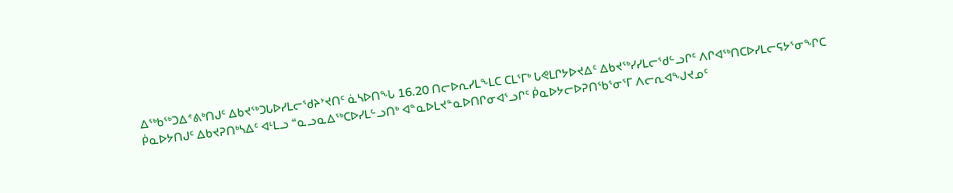ᐃᖅᑲᖅᑐᐃᕝᕕᒃᑎᒍᑦ ᐃᑲᔪᖅᑐᒐᐅᓯᒪᓕᖁᔨᔾᔪᑎᑦ ᓈᓴᐅᑎᖓ 16.20 ᑎᓕᐅᕆᓯᒪᖕᒪᑕ ᑕᒪᕐᒥᒃ ᒐᕙᒪᒋᔭᐅᔪᐃᑦ ᐃᑲᔪᖅᓯᓯᒪᓕᖁᓪᓗᒋᑦ ᐱᒋᐊᖅᑎᑕᐅᓯᒪᓕᕋᔭᕐᓂᖏᑕ ᑮᓇᐅᔭᑎᒍᑦ ᐃᑲᔪᕈᑎᒃᓴᐃᑦ ᐊᒻᒪᓗ “ᓇᓗᓇᐃᖅᑕᐅᓯᒪᓪᓗᑎᒃ ᐊᓐᓇᐅᒪᔪᓐᓇᐅᑎᒋᓂᐊᕐᓗᒋᑦ ᑮᓇᐅᔭᓕᐅᕈᑎᖃᕐᓂᕐᒥ ᐱᓕᕆᐊᖑᔪᓄᑦ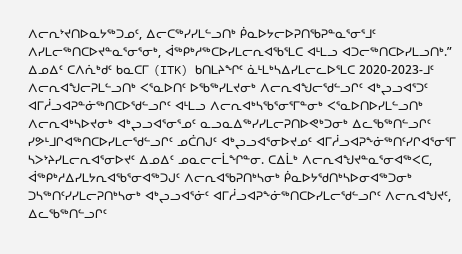ᐱᓕᕆᔾᔪᑎᐅᓇᔭᖅᑐᓄᑦ, ᐃᓕᑕᖅᓯᓯᒪᓪᓗᑎᒃ ᑮᓇᐅᔭᓕᐅᕈᑎᖃᕈᓐᓇᕐᓂᕐᒧᑦ ᐱᓯᒪᓕᖅᑎᑕᐅᔪᓐᓇᕐᓂᕐᓂᒃ, ᐋᖅᑭᒃᓱᖅᑕᐅᓯᒪᓕᕆᐊᖃᕐᒪᑕ ᐊᒻᒪᓗ ᐊᑐᓕᖅᑎᑕᐅᓯᒪᓗᑎᒃ.”
ᐃᓄᐃᑦ ᑕᐱᕇᒃᑯᑦ ᑲᓇᑕᒥ (ITK) ᑲᑎᒪᔨᖏᑦ ᓈᒻᒪᒃᓴᐃᓯᒪᓕᓚᐅᕐᒪᑕ 2020-2023-ᒧᑦ ᐱᓕᕆᐊᖑᓕᕈᒪᓪᓗᑎᒃ ᐸᕐᓇᐅᑎᑦ ᐅᖃᖅᓯᒪᔪᓂᒃ ᐱᓕᕆᐊᖑᓕᖁᓪᓗᒋᑦ ᐊᒃᖢᓗᐊᕐᑐᑦ ᐊᒥᓲᓗᐊᕈᓐᓃᖅᑎᑕᐅᖁᓪᓗᒋᑦ ᐊᒻᒪᓗ ᐱᓕᕆᐊᒃᓴᖃᕐᓂᕐᒥᓐᓂᒃ ᐸᕐᓇᐅᑎᐅᓯᒪᓪᓗᑎᒃ ᐱᓕᕆᐊᒃᓴᐅᔪᓂᒃ ᐊᒃᖢᓗᐊᕐᓂᕐᓄᑦ ᓇᓗᓇᐃᖅᓯᓯᒪᓕᕈᑎᐅᕙᒃᑐᓂᒃ ᐃᓚᖃᖅᑎᓪᓗᒋᑦ ᓯᕗᒻᒧᒋᐊᖅᑎᑕᐅᓯᒪᓕᖁᓪᓗᒋᑦ ᓄᑖᑎᒍᑦ ᐊᒃᖢᓗᐊᕐᓂᐅᔪᓄᑦ ᐊᒥᓲᓗᐊᕈᖕᓃᖅᑎᑦᓯᒋᐊᕐᓂᕐᒥ ᓴᐳᔾᔨᓯᒪᓕᕆᐊᕐᓂᐅᔪᑦ ᐃᓄᐃᑦ ᓄᓇᓕᓕᒫᖏᓐᓂ. ᑕᐃᒫᒃ ᐱᓕᕆᐊᖑᔪᓐᓇᕐᓂᐊᖅᐸᑕ, ᐋᖅᑭᒃᓱᐃᓯᒪᔭᕆᐊᖃᕐᓂᐊᖅᑐᒍᑦ ᐱᓕᕆᐊᖃᕈᑎᒃᓴᓂᒃ ᑮᓇᐅᔭᖁᑎᒃᓴᐅᓂᐊᖅᑐᓂᒃ ᑐᓴᖅᑎᑦᓯᓯᒪᓕᕈᑎᒃᓴᓂᒃ ᐊᒃᖢᓗᐊᕐᓃᑦ ᐊᒥᓲᓗᐊᕈᖕᓃᖅᑎᑕᐅᓯᒪᓕᖁᓪᓗᒋᑦ ᐱᓕᕆᐊᖑᔪᑦ, ᐃᓚᖃᖅᑎᓪᓗᒋᑦ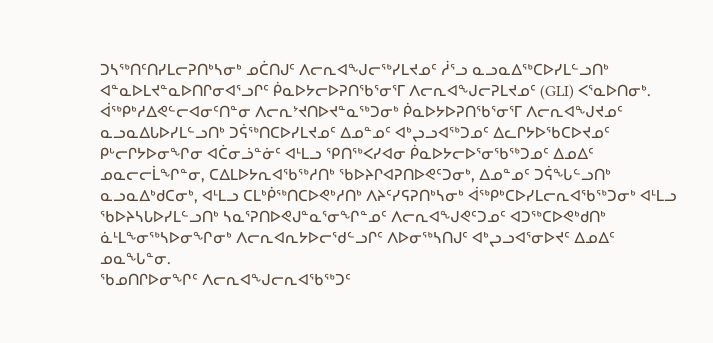ᑐᓴᖅᑎᑦᑎᓯᒪᓕᕈᑎᒃᓴᓂᒃ ᓄᑖᑎᒍᑦ ᐱᓕᕆᐊᖑᓕᖅᓯᒪᔪᓄᑦ ᓲᕐᓗ ᓇᓗᓇᐃᖅᑕᐅᓯᒪᓪᓗᑎᒃ ᐊᓐᓇᐅᒪᔪᓐᓇᐅᑎᒋᓂᐊᕐᓗᒋᑦ ᑮᓇᐅᔭᓕᐅᕈᑎᖃᕐᓂᕐᒥ ᐱᓕᕆᐊᖑᓕᕈᒪᔪᓄᑦ (GLI) ᐸᕐᓇᐅᑎᓂᒃ.
ᐋᖅᑭᒃᓱᐃᕙᓪᓕᐊᓂᑦᑎᓐᓂ ᐱᓕᕆᔾᔪᑎᐅᔪᓐᓇᖅᑐᓂᒃ ᑮᓇᐅᔭᐅᕈᑎᖃᕐᓂᕐᒥ ᐱᓕᕆᐊᖑᔪᓄᑦ ᓇᓗᓇᐃᒐᐅᓯᒪᓪᓗᑎᒃ ᑐᕌᖅᑎᑕᐅᓯᒪᔪᓄᑦ ᐃᓄᓐᓄᑦ ᐊᒃᖢᓗᐊᖅᑐᓄᑦ ᐃᓚᒋᔭᐅᖃᑕᐅᔪᓄᑦ ᑭᒡᓕᒋᔭᐅᓂᖏᓂ ᐊᑖᓂᓘᓐᓃᑦ ᐊᒻᒪᓗ ᕿᑎᖅᐸᓯᐊᓂ ᑮᓇᐅᔭᓕᐅᕐᓂᖃᖅᑐᓄᑦ ᐃᓄᐃᑦ ᓄᓇᓕᓕᒫᖏᓐᓂ, ᑕᐃᒪᐅᔭᕆᐊᖃᖅᓱᑎᒃ ᖃᐅᔨᒋᐊᕈᑎᐅᕙᑦᑐᓂᒃ, ᐃᓄᓐᓄᑦ ᑐᕌᖓᓪᓗᑎᒃ ᓇᓗᓇᐃᒃᑯᑕᓂᒃ, ᐊᒻᒪᓗ ᑕᒪᒃᑮᖅᑎᑕᐅᕙᒃᓱᑎᒃ ᐱᔨᑦᓯᕋᕈᑎᒃᓴᓂᒃ ᐋᖅᑭᒃᑕᐅᓯᒪᓕᕆᐊᖃᖅᑐᓂᒃ ᐊᒻᒪᓗ ᖃᐅᔨᓴᒐᐅᓯᒪᓪᓗᑎᒃ ᓴᓇᕐᕈᑎᐅᕙᒍᓐᓇᕐᓂᖏᓐᓄᑦ ᐱᓕᕆᐊᖑᕙᑦᑐᓄᑦ ᐊᑐᖅᑕᐅᕙᒃᑯᑎᒃ ᓈᒻᒪᖕᓂᖅᓴᐅᓂᖏᓂᒃ ᐱᓕᕆᐊᕆᔭᐅᓕᖁᓪᓗᒋᑦ ᐱᐅᓂᖅᓴᑎᒍᑦ ᐊᒃᖢᓗᐊᕐᓂᐅᔪᑦ ᐃᓄᐃᑦ ᓄᓇᖓᓐᓂ.
ᖃᓄᑎᒋᐅᓂᖏᑦ ᐱᓕᕆᐊᖑᓕᕆᐊᖃᖅᑐᑦ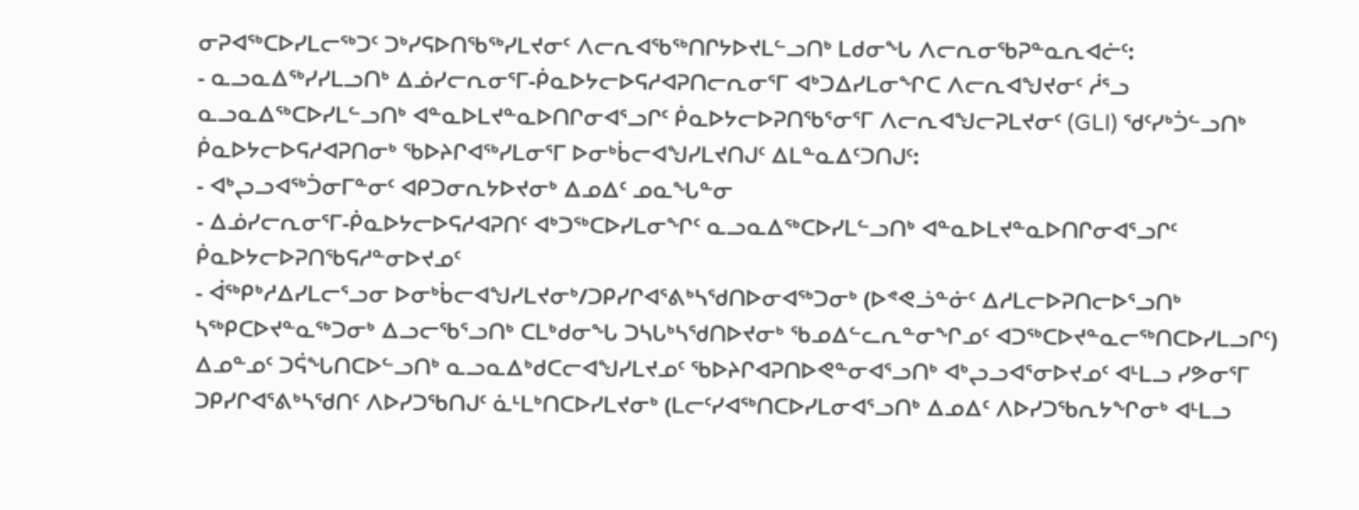ᓂᕈᐊᖅᑕᐅᓯᒪᓕᖅᑐᑦ ᑐᒃᓯᕋᐅᑎᖃᖅᓯᒪᔪᓂᑦ ᐱᓕᕆᐊᖃᖅᑎᒋᔭᐅᔪᒪᓪᓗᑎᒃ ᒪᑯᓂᖓ ᐱᓕᕆᓂᖃᕈᓐᓇᕆᐊᓖᑦ:
- ᓇᓗᓇᐃᖅᓯᓯᒪᓗᑎᒃ ᐃᓅᓯᓕᕆᓂᕐᒥ-ᑮᓇᐅᔭᓕᐅᕋᓱᐊᕈᑎᓕᕆᓂᕐᒥ ᐊᒃᑐᐃᓯᒪᓂᖏᑕ ᐱᓕᕆᐊᖑᔪᓂᑦ ᓲᕐᓗ ᓇᓗᓇᐃᖅᑕᐅᓯᒪᓪᓗᑎᒃ ᐊᓐᓇᐅᒪᔪᓐᓇᐅᑎᒋᓂᐊᕐᓗᒋᑦ ᑮᓇᐅᔭᓕᐅᕈᑎᖃᕐᓂᕐᒥ ᐱᓕᕆᐊᖑᓕᕈᒪᔪᓂᑦ (GLI) ᖁᑦᓯᒃᑑᓪᓗᑎᒃ ᑮᓇᐅᔭᓕᐅᕋᓱᐊᕈᑎᓂᒃ ᖃᐅᔨᒋᐊᖅᓯᒪᓂᕐᒥ ᐅᓂᒃᑳᓕᐊᖑᓯᒪᔪᑎᒍᑦ ᐃᒪᓐᓇᐃᑦᑐᑎᒍᑦ:
- ᐊᒃᖢᓗᐊᖅᑑᓂᒥᓐᓂᑦ ᐊᑭᑐᓂᕆᔭᐅᔪᓂᒃ ᐃᓄᐃᑦ ᓄᓇᖓᓐᓂ
- ᐃᓅᓯᓕᕆᓂᕐᒥ-ᑮᓇᐅᔭᓕᐅᕋᓱᐊᕈᑎᑦ ᐊᒃᑐᖅᑕᐅᓯᒪᓂᖏᑦ ᓇᓗᓇᐃᖅᑕᐅᓯᒪᓪᓗᑎᒃ ᐊᓐᓇᐅᒪᔪᓐᓇᐅᑎᒋᓂᐊᕐᓗᒋᑦ ᑮᓇᐅᔭᓕᐅᕈᑎᖃᕋᓱᓐᓂᐅᔪᓄᑦ
- ᐋᖅᑭᒃᓱᐃᓯᒪᓕᕐᓗᓂ ᐅᓂᒃᑳᓕᐊᖑᓯᒪᔪᓂᒃ/ᑐᑭᓯᒋᐊᕐᕕᒃᓴᖁᑎᐅᓂᐊᖅᑐᓂᒃ (ᐅᕝᕙᓘᓐᓃᑦ ᐃᓱᒪᓕᐅᕈᑎᓕᐅᕐᓗᑎᒃ ᓴᖅᑭᑕᐅᔪᓐᓇᖅᑐᓂᒃ ᐃᓗᓕᖃᕐᓗᑎᒃ ᑕᒪᒃᑯᓂᖓ ᑐᓴᒐᒃᓴᖁᑎᐅᔪᓂᒃ ᖃᓄᐃᓪᓚᕆᓐᓂᖏᓄᑦ ᐊᑐᖅᑕᐅᔪᓐᓇᓕᖅᑎᑕᐅᓯᒪᓗᒋᑦ) ᐃᓄᓐᓄᑦ ᑐᕌᖓᑎᑕᐅᓪᓗᑎᒃ ᓇᓗᓇᐃᒃᑯᑕᓕᐊᖑᓯᒪᔪᓄᑦ ᖃᐅᔨᒋᐊᕈᑎᐅᕙᓐᓂᐊᕐᓗᑎᒃ ᐊᒃᖢᓗᐊᕐᓂᐅᔪᓄᑦ ᐊᒻᒪᓗ ᓯᕗᓂᕐᒥ ᑐᑭᓯᒋᐊᕐᕕᒃᓴᖁᑎᑦ ᐱᐅᓯᑐᖃᑎᒍᑦ ᓈᒻᒪᒃᑎᑕᐅᓯᒪᔪᓂᒃ (ᒪᓕᑦᓯᐊᖅᑎᑕᐅᓯᒪᓂᐊᕐᓗᑎᒃ ᐃᓄᐃᑦ ᐱᐅᓯᑐᖃᕆᔭᖏᓂᒃ ᐊᒻᒪᓗ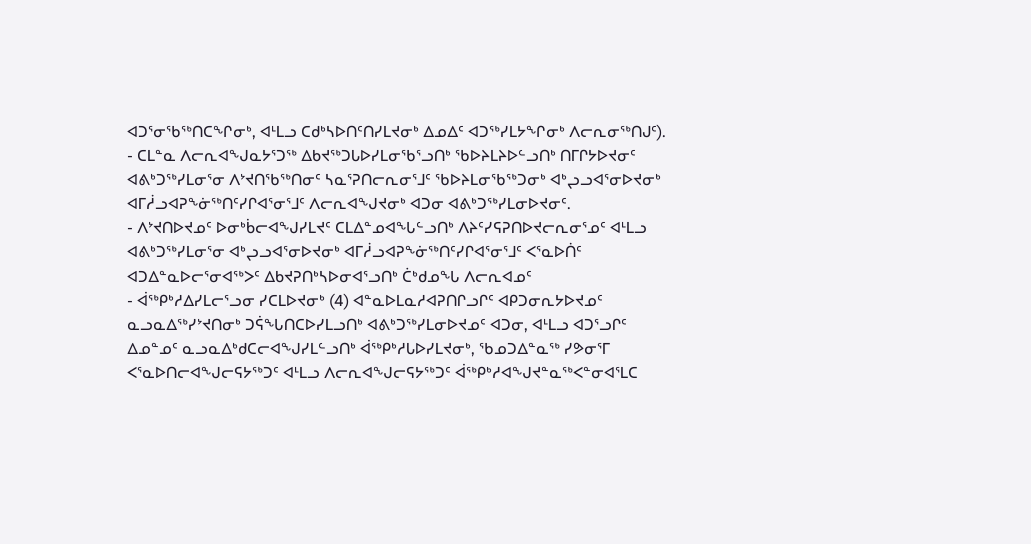ᐊᑐᕐᓂᖃᖅᑎᑕᖏᓂᒃ, ᐊᒻᒪᓗ ᑕᑯᒃᓴᐅᑎᑦᑎᓯᒪᔪᓂᒃ ᐃᓄᐃᑦ ᐊᑐᖅᓯᒪᔭᖏᓂᒃ ᐱᓕᕆᓂᖅᑎᒍᑦ).
- ᑕᒪᓐᓇ ᐱᓕᕆᐊᖑᓇᔭᕐᑐᖅ ᐃᑲᔪᖅᑐᒐᐅᓯᒪᓂᖃᕐᓗᑎᒃ ᖃᐅᔨᒪᔨᐅᓪᓗᑎᒃ ᑎᒥᒋᔭᐅᔪᓂᑦ ᐊᕕᒃᑐᖅᓯᒪᓂᕐᓂ ᐱᔾᔪᑎᖃᖅᑎᓂᑦ ᓴᓇᕐᕈᑎᓕᕆᓂᕐᒧᑦ ᖃᐅᔨᒪᓂᖃᖅᑐᓂᒃ ᐊᒃᖢᓗᐊᕐᓂᐅᔪᓂᒃ ᐊᒥᓲᓗᐊᕈᖕᓃᖅᑎᑦᓯᒋᐊᕐᓂᕐᒧᑦ ᐱᓕᕆᐊᖑᔪᓂᒃ ᐊᑐᓂ ᐊᕕᒃᑐᖅᓯᒪᓂᐅᔪᓂᑦ.
- ᐱᔾᔪᑎᐅᔪᓄᑦ ᐅᓂᒃᑳᓕᐊᖑᓯᒪᔪᑦ ᑕᒪᐃᓐᓄᐊᖓᓪᓗᑎᒃ ᐱᔨᑦᓯᕋᕈᑎᐅᔪᓕᕆᓂᕐᓄᑦ ᐊᒻᒪᓗ ᐊᕕᒃᑐᖅᓯᒪᓂᕐᓂ ᐊᒃᖢᓗᐊᕐᓂᐅᔪᓂᒃ ᐊᒥᓲᓗᐊᕈᖕᓃᖅᑎᑦᓯᒋᐊᕐᓂᕐᒧᑦ ᐸᕐᓇᐅᑏᑦ ᐊᑐᐃᓐᓇᐅᓕᕐᓂᐊᖅᐳᑦ ᐃᑲᔪᕈᑎᒃᓴᐅᓂᐊᕐᓗᑎᒃ ᑖᒃᑯᓄᖓ ᐱᓕᕆᐊᓄᑦ
- ᐋᖅᑭᒃᓱᐃᓯᒪᓕᕐᓗᓂ ᓯᑕᒪᐅᔪᓂᒃ (4) ᐊᓐᓇᐅᒪᓇᓱᐊᕈᑎᒋᓗᒋᑦ ᐊᑭᑐᓂᕆᔭᐅᔪᓄᑦ ᓇᓗᓇᐃᖅᓯᔾᔪᑎᓂᒃ ᑐᕌᖓᑎᑕᐅᓯᒪᓗᑎᒃ ᐊᕕᒃᑐᖅᓯᒪᓂᐅᔪᓄᑦ ᐊᑐᓂ, ᐊᒻᒪᓗ ᐊᑐᕐᓗᒋᑦ ᐃᓄᓐᓄᑦ ᓇᓗᓇᐃᒃᑯᑕᓕᐊᖑᓯᒪᓪᓗᑎᒃ ᐋᖅᑭᒃᓱᒐᐅᓯᒪᔪᓂᒃ, ᖃᓄᑐᐃᓐᓇᖅ ᓯᕗᓂᕐᒥ ᐸᕐᓇᐅᑎᓕᐊᖑᓕᕋᔭᖅᑐᑦ ᐊᒻᒪᓗ ᐱᓕᕆᐊᖑᓕᕋᔭᖅᑐᑦ ᐋᖅᑭᒃᓱᐊᖑᔪᓐᓇᖅᐸᓐᓂᐊᕐᒪᑕ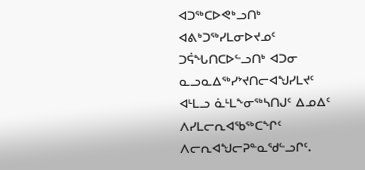ᐊᑐᖅᑕᐅᕙᒃᓗᑎᒃ ᐊᕕᒃᑐᖅᓯᒪᓂᐅᔪᓄᑦ ᑐᕌᖓᑎᑕᐅᓪᓗᑎᒃ ᐊᑐᓂ ᓇᓗᓇᐃᖅᓯᔾᔪᑎᓕᐊᖑᓯᒪᔪᑦ ᐊᒻᒪᓗ ᓈᒻᒪᖕᓂᖅᓴᑎᒍᑦ ᐃᓄᐃᑦ ᐱᓯᒪᓕᕆᐊᖃᖅᑕᖏᑦ ᐱᓕᕆᐊᖑᓕᕈᓐᓇᖁᓪᓗᒋᑦ.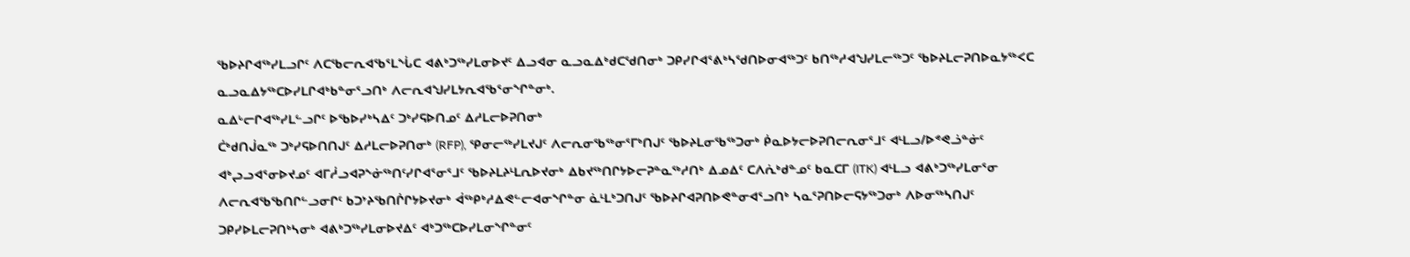ᖃᐅᔨᒋᐊᖅᓯᒪᓗᒋᑦ ᐱᑕᖃᓕᕆᐊᖃᕐᒪᖔᑕ ᐊᕕᒃᑐᖅᓯᒪᓂᐅᔪᑦ ᐃᓗᐊᓂ ᓇᓗᓇᐃᒃᑯᑕᖁᑎᓂᒃ ᑐᑭᓯᒋᐊᕐᕕᒃᓴᖁᑎᐅᓂᐊᖅᑐᑦ ᑲᑎᖅᓱᐊᖑᓯᒪᓕᖅᑐᑦ ᖃᐅᔨᒪᓕᕈᑎᐅᓇᔭᖅᐸᑕ ᓇᓗᓇᐃᔭᖅᑕᐅᓯᒪᒋᐊᒃᑲᓐᓂᕐᓗᑎᒃ ᐱᓕᕆᐊᖑᓯᒪᔭᕆᐊᖃᕐᓂᖏᓐᓂᒃ.
ᓇᐃᒡᓕᒋᐊᖅᓯᒪᓪᓗᒋᑦ ᐅᖃᐅᓯᒃᓴᐃᑦ ᑐᒃᓯᕋᐅᑎᓄᑦ ᐃᓱᒪᓕᐅᕈᑎᓂᒃ
ᑖᒃᑯᑎᒎᓇᖅ ᑐᒃᓯᕋᐅᑎᑎᒍᑦ ᐃᓱᒪᓕᐅᕈᑎᓂᒃ (RFP), ᕿᓂᓕᖅᓯᒪᔪᒍᑦ ᐱᓕᕆᓂᖃᖅᓂᕐᒥᒃᑎᒍᑦ ᖃᐅᔨᒪᓂᖃᖅᑐᓂᒃ ᑮᓇᐅᔭᓕᐅᕈᑎᓕᕆᓂᕐᒧᑦ ᐊᒻᒪᓗ/ᐅᕝᕙᓘᓐᓃᑦ ᐊᒃᖢᓗᐊᕐᓂᐅᔪᓄᑦ ᐊᒥᓲᓗᐊᕈᖕᓃᖅᑎᑦᓯᒋᐊᕐᓂᕐᒧᑦ ᖃᐅᔨᒪᔨᒻᒪᕆᐅᔪᓂᒃ ᐃᑲᔪᖅᑎᒋᔭᐅᓕᕈᓐᓇᖅᓱᑎᒃ ᐃᓄᐃᑦ ᑕᐱᕇᒃᑯᓐᓄᑦ ᑲᓇᑕᒥ (ITK) ᐊᒻᒪᓗ ᐊᕕᒃᑐᖅᓯᒪᓂᕐᓂ ᐱᓕᕆᐊᖃᖃᑎᒋᓪᓗᓂᒋᑦ ᑲᑐᔾᔨᖃᑎᒌᒋᔭᐅᔪᓂᒃ ᐋᖅᑭᒃᓱᐃᕙᓪᓕᐊᓂᖏᓐᓂ ᓈᒻᒪᒃᑐᑎᒍᑦ ᖃᐅᔨᒋᐊᕈᑎᐅᕙᓐᓂᐊᕐᓗᑎᒃ ᓴᓇᕐᕈᑎᐅᓕᕋᔭᖅᑐᓂᒃ ᐱᐅᓂᖅᓴᑎᒍᑦ ᑐᑭᓯᐅᒪᓕᕈᑎᒃᓴᓂᒃ ᐊᕕᒃᑐᖅᓯᒪᓂᐅᔪᐃᑦ ᐊᒃᑐᖅᑕᐅᓯᒪᓂᖏᓐᓂᑦ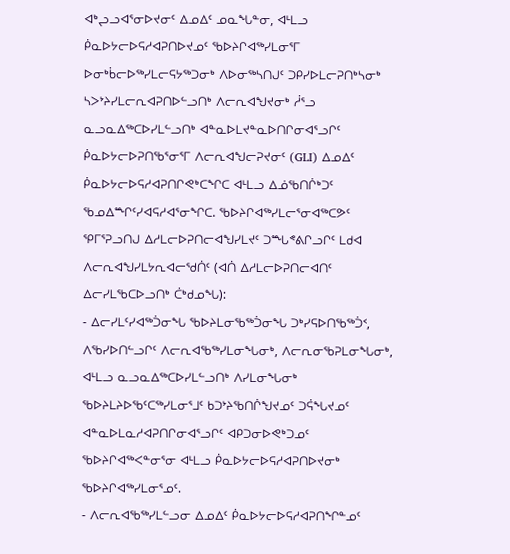ᐊᒃᖢᓗᐊᕐᓂᐅᔪᓂᑦ ᐃᓄᐃᑦ ᓄᓇᖓᓐᓂ, ᐊᒻᒪᓗ ᑮᓇᐅᔭᓕᐅᕋᓱᐊᕈᑎᐅᔪᓄᑦ ᖃᐅᔨᒋᐊᖅᓯᒪᓂᕐᒥ ᐅᓂᒃᑳᓕᐅᖅᓯᒪᓕᕋᔭᖅᑐᓂᒃ ᐱᐅᓂᖅᓴᑎᒍᑦ ᑐᑭᓯᐅᒪᓕᕈᑎᒃᓴᓂᒃ ᓴᐳᔾᔨᓯᒪᓕᕆᐊᕈᑎᐅᓪᓗᑎᒃ ᐱᓕᕆᐊᖑᔪᓂᒃ ᓲᕐᓗ ᓇᓗᓇᐃᖅᑕᐅᓯᒪᓪᓗᑎᒃ ᐊᓐᓇᐅᒪᔪᓐᓇᐅᑎᒋᓂᐊᕐᓗᒋᑦ ᑮᓇᐅᔭᓕᐅᕈᑎᖃᕐᓂᕐᒥ ᐱᓕᕆᐊᖑᓕᕈᔪᓂᑦ (GLI) ᐃᓄᐃᑦ ᑮᓇᐅᔭᓕᐅᕋᓱᐊᕈᑎᒋᕙᒃᑕᖏᑕ ᐊᒻᒪᓗ ᐃᓅᖃᑎᒌᒃᑐᑦ ᖃᓄᐃᖖᒋᑦᓯᐊᕋᓱᐊᕐᓂᖏᑕ. ᖃᐅᔨᒋᐊᖅᓯᒪᓕᕐᓂᐊᖅᑕᕗᑦ ᕿᒥᕐᕈᓗᑎᒍ ᐃᓱᒪᓕᐅᕈᑎᓕᐊᖑᓯᒪᔪᑦ ᑐᖖᒐᕝᕕᒋᓗᒋᑦ ᒪᑯᐊ ᐱᓕᕆᐊᖑᓯᒪᔭᕆᐊᓕᖁᑏᑦ (ᐊᑏ ᐃᓱᒪᓕᐅᕈᑎᓕᐊᑎᑦ ᐃᓕᓯᒪᖃᑕᐅᓗᑎᒃ ᑖᒃᑯᓄᖓ):
- ᐃᓕᓯᒪᑦᓯᐊᖅᑑᓂᖓ ᖃᐅᔨᒪᓂᖃᖅᑑᓂᖓ ᑐᒃᓯᕋᐅᑎᖃᖅᑑᑉ, ᐱᖃᓯᐅᑎᓪᓗᒋᑦ ᐱᓕᕆᐊᖃᖅᓯᒪᓂᖓᓂᒃ, ᐱᓕᕆᓂᖃᕈᒪᓂᖓᓂᒃ, ᐊᒻᒪᓗ ᓇᓗᓇᐃᖅᑕᐅᓯᒪᓪᓗᑎᒃ ᐱᓯᒪᓂᖓᓂᒃ ᖃᐅᔨᒪᔨᐅᖃᑦᑕᖅᓯᒪᓂᕐᒧᑦ ᑲᑐᔾᔨᖃᑎᒌᖑᔪᓄᑦ ᑐᕌᖓᔪᓄᑦ ᐊᓐᓇᐅᒪᓇᓱᐊᕈᑎᒋᓂᐊᕐᓗᒋᑦ ᐊᑭᑐᓂᐅᕙᒃᑐᓄᑦ ᖃᐅᔨᒋᐊᖅᐸᓐᓂᕐᓂ ᐊᒻᒪᓗ ᑮᓇᐅᔭᓕᐅᕋᓱᐊᕈᑎᐅᔪᓂᒃ ᖃᐅᔨᒋᐊᖅᓯᒪᓂᕐᓄᑦ.
- ᐱᓕᕆᐊᖃᖅᓯᒪᓪᓗᓂ ᐃᓄᐃᑦ ᑮᓇᐅᔭᓕᐅᕋᓱᐊᕈᑎᖏᓐᓄᑦ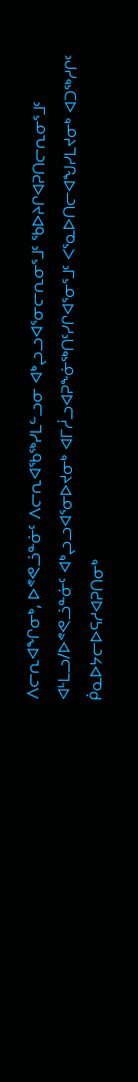ᐱᓕᕆᐊᖏᓂᒃ, ᐅᕝᕙᓘᓐᓃᑦ ᐱᓕᕆᐊᖃᖅᓯᒪᓪᓗᓂ ᐊᒃᖢᓗᐊᕐᓂᓕᕆᓂᕐᒧᑦ ᖃᐅᔨᒋᐊᕈᑎᓕᕆᓂᕐᒧᑦ ᐊᒻᒪᓗ/ᐅᕝᕙᓘᓐᓃᑦ ᐊᒃᖢᓗᐊᕐᓂᐅᔪᓂᒃ ᐊᒥᓲᓗᐊᕈᖕᓃᖅᑎᑦᓯᒋᐊᕐᓂᕐᒧᑦ ᐸᕐᓇᐅᑎᓕᐊᖑᓯᒪᔪᓂᒃ ᐊᑐᖅᓱᒋᑦ ᑮᓇᐅᔭᓕᐅᕋᓱᐊᕈᑎᓂᒃ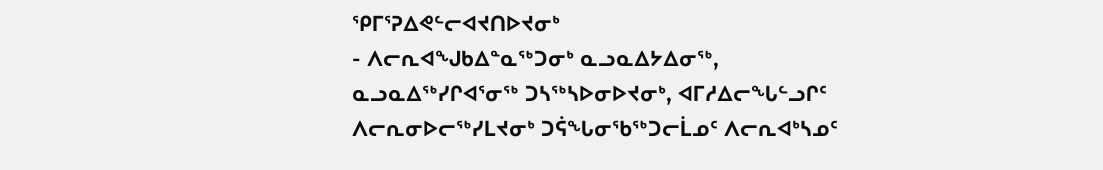ᕿᒥᕐᕈᐃᕙᓪᓕᐊᔪᑎᐅᔪᓂᒃ
- ᐱᓕᕆᐊᖑᑲᐃᓐᓇᖅᑐᓂᒃ ᓇᓗᓇᐃᔭᐃᓂᖅ, ᓇᓗᓇᐃᖅᓯᒋᐊᕐᓂᖅ ᑐᓴᖅᓴᐅᓂᐅᔪᓂᒃ, ᐊᒥᓱᐃᓕᖓᓪᓗᒋᑦ ᐱᓕᕆᓂᐅᓕᖅᓯᒪᔪᓂᒃ ᑐᕌᖓᓂᖃᖅᑐᓕᒫᓄᑦ ᐱᓕᕆᐊᒃᓴᓄᑦ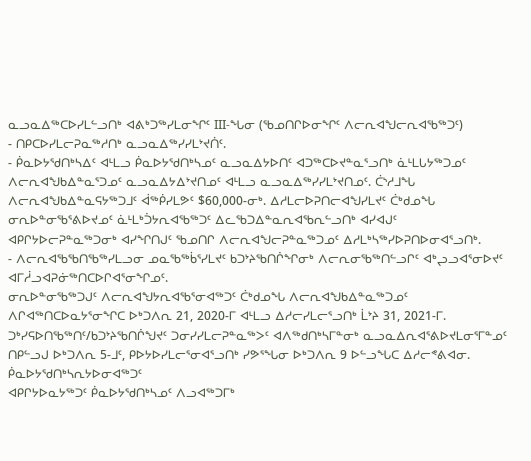ᓇᓗᓇᐃᖅᑕᐅᓯᒪᓪᓗᑎᒃ ᐊᕕᒃᑐᖅᓯᒪᓂᖏᑦ III-ᖓᓂ (ᖃᓄᑎᒋᐅᓂᖏᑦ ᐱᓕᕆᐊᖑᓕᕆᐊᖃᖅᑐᑦ)
- ᑎᑭᑕᐅᓯᒪᓕᕈᓇᖅᓱᑎᒃ ᓇᓗᓇᐃᖅᓯᓯᒪᔾᔪᑏᑦ.
- ᑮᓇᐅᔭᖁᑎᒃᓴᐃᑦ ᐊᒻᒪᓗ ᑮᓇᐅᔭᖁᑎᒃᓴᓄᑦ ᓇᓗᓇᐃᔭᐅᑎᑦ ᐊᑐᖅᑕᐅᔪᓐᓇᕐᓗᑎᒃ ᓈᒻᒪᒐᔭᖅᑐᓄᑦ ᐱᓕᕆᐊᖑᑲᐃᓐᓇᕐᑐᓄᑦ ᓇᓗᓇᐃᔭᐃᔾᔪᑎᓄᑦ ᐊᒻᒪᓗ ᓇᓗᓇᐃᖅᓯᓯᒪᔾᔪᑎᓄᑦ. ᑖᔅᓱᒧᖓ ᐱᓕᕆᐊᖑᑲᐃᓐᓇᕋᔭᖅᑐᒧᑦ ᐋᖅᑮᓯᒪᕗᑦ $60,000-ᓂᒃ. ᐃᓱᒪᓕᐅᕈᑎᓕᐊᖑᓯᒪᔪᑦ ᑖᒃᑯᓄᖓ ᓂᕆᐅᓐᓂᖃᕐᕕᐅᔪᓄᑦ ᓈᒻᒪᒃᑑᔭᕆᐊᖃᖅᑐᑦ ᐃᓚᖃᑐᐃᓐᓇᕆᐊᖃᕆᓪᓗᑎᒃ ᐊᓯᐊᒍᑦ ᐊᑭᒋᔭᐅᓕᕈᓐᓇᖅᑐᓂᒃ ᐊᓯᖏᑎᒍᑦ ᖃᓄᑎᒋ ᐱᓕᕆᐊᖑᓕᕈᓐᓇᖅᑐᓄᑦ ᐃᓱᒪᒃᓴᖅᓯᐅᕈᑎᐅᓂᐊᕐᓗᑎᒃ.
- ᐱᓕᕆᐊᖃᖃᑎᖃᖅᓯᒪᓗᓂ ᓄᓇᖃᖅᑳᕐᓯᒪᔪᑦ ᑲᑐᔾᔨᖃᑎᒌᖏᓂᒃ ᐱᓕᕆᓂᖃᖅᑎᓪᓗᒋᑦ ᐊᒃᖢᓗᐊᕐᓂᐅᔪᑦ ᐊᒥᓲᓗᐊᕈᓃᖅᑎᑕᐅᒋᐊᕐᓂᖏᓄᑦ.
ᓂᕆᐅᓐᓂᖃᖅᑐᒍᑦ ᐱᓕᕆᐊᖑᔭᕆᐊᖃᕐᓂᐊᖅᑐᑦ ᑖᒃᑯᓄᖓ ᐱᓕᕆᐊᖑᑲᐃᓐᓇᖅᑐᓄᑦ ᐱᒋᐊᖅᑎᑕᐅᓇᔭᕐᓂᖏᑕ ᐅᒃᑐᐱᕆ 21, 2020-ᒥ ᐊᒻᒪᓗ ᐃᓱᓕᓯᒪᓕᕐᓗᑎᒃ ᒫᔾᔨ 31, 2021-ᒥ. ᑐᒃᓯᕋᐅᑎᖃᖅᑎᑦ/ᑲᑐᔾᔨᖃᑎᒌᖑᔪᑦ ᑐᓂᓯᓯᒪᓕᕈᓐᓇᖅᐳᑦ ᐊᐱᖅᑯᑎᒃᓴᒥᓐᓂᒃ ᓇᓗᓇᐃᕆᐊᕐᕕᐅᔪᒪᓂᕐᒥᓐᓄᑦ ᑎᑭᓪᓗᒍ ᐅᒃᑐᐱᕆ 5-ᒧᑦ, ᑭᐅᔭᐅᓯᒪᓕᕐᓂᐊᕐᓗᑎᒃ ᓯᕗᕐᖓᓂ ᐅᒃᑐᐱᕆ 9 ᐅᓪᓗᖓᑕ ᐃᓱᓕᕝᕕᐊᓂ.
ᑮᓇᐅᔭᖁᑎᒃᓴᕆᔭᐅᓂᐊᖅᑐᑦ
ᐊᑭᒋᔭᐅᓇᔭᖅᑐᑦ ᑮᓇᐅᔭᖁᑎᒃᓴᓄᑦ ᐱᓗᐊᖅᑐᒥᒃ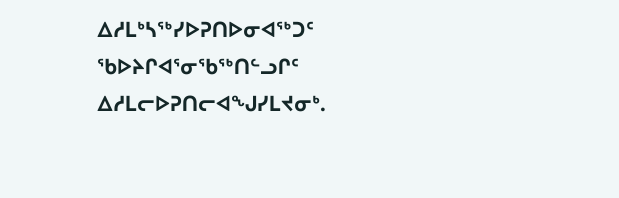ᐃᓱᒪᒃᓴᖅᓯᐅᕈᑎᐅᓂᐊᖅᑐᑦ ᖃᐅᔨᒋᐊᕐᓂᖃᖅᑎᓪᓗᒋᑦ ᐃᓱᒪᓕᐅᕈᑎᓕᐊᖑᓯᒪᔪᓂᒃ.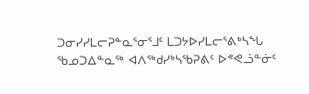ᑐᓂᓯᓯᒪᓕᕈᓐᓇᕐᓂᕐᒧᑦ ᒪᑐᔭᐅᓯᒪᓕᕐᕕᒃᓴᖓ
ᖃᓄᑐᐃᓐᓇᖅ ᐊᐱᖅᑯᓯᒃᓴᖃᕈᕕᑦ ᐅᕝᕙᓘᓐᓃᑦ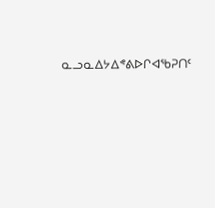ᓇᓗᓇᐃᔭᐃᕝᕕᐅᒋᐊᖃᕈᑎᑦ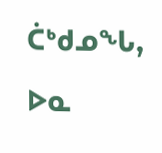ᑖᒃᑯᓄᖓ, ᐅᓇ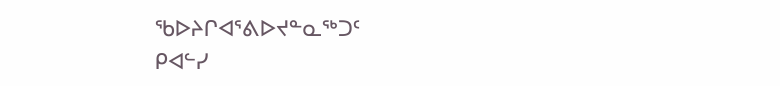ᖃᐅᔨᒋᐊᕐᕕᐅᔪᓐᓇᖅᑐᑦ
ᑭᐊᓪᓯ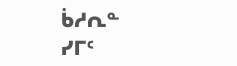ᑳᓱᕆᓐ ᓯᒥᑦ